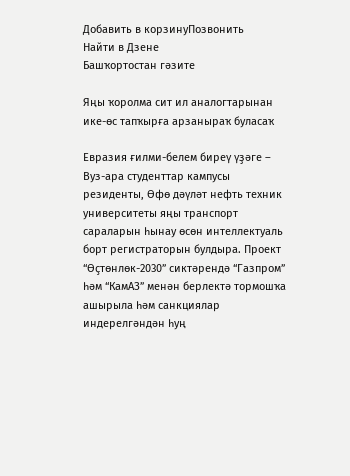Добавить в корзинуПозвонить
Найти в Дзене
Башҡортостан гәзите

Яңы ҡоролма сит ил аналогтарынан ике-өс тапҡырға арзаныраҡ буласаҡ

Евразия ғилми-белем биреү үҙәге – Вуз-ара студенттар кампусы резиденты, Өфө дәүләт нефть техник университеты яңы транспорт сараларын һынау өсөн интеллектуаль борт регистраторын булдыра. Проект “Өҫтөнлөк-2030” сиктәрендә “Газпром” һәм “КамАЗ” менән берлектә тормошҡа ашырыла һәм санкциялар индерелгәндән һуң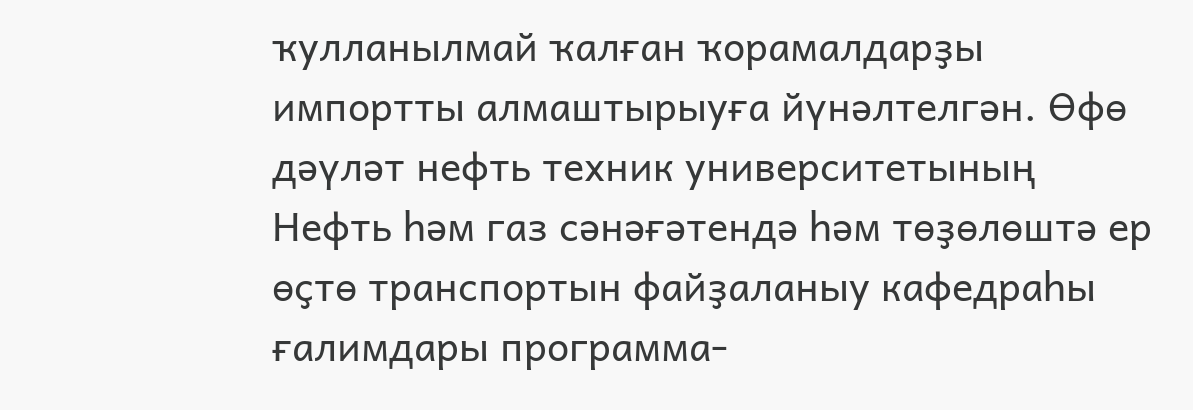ҡулланылмай ҡалған ҡорамалдарҙы импортты алмаштырыуға йүнәлтелгән. Өфө дәүләт нефть техник университетының Нефть һәм газ сәнәғәтендә һәм төҙөлөштә ер өҫтө транспортын файҙаланыу кафедраһы ғалимдары программа-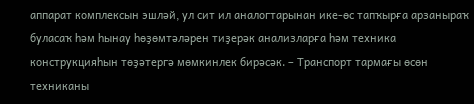аппарат комплексын эшләй, ул сит ил аналогтарынан ике-өс тапҡырға арзаныраҡ буласаҡ һәм һынау һөҙөмтәләрен тиҙерәк анализларға һәм техника конструкцияһын төҙәтергә мөмкинлек бирәсәк. – Транспорт тармағы өсөн техниканы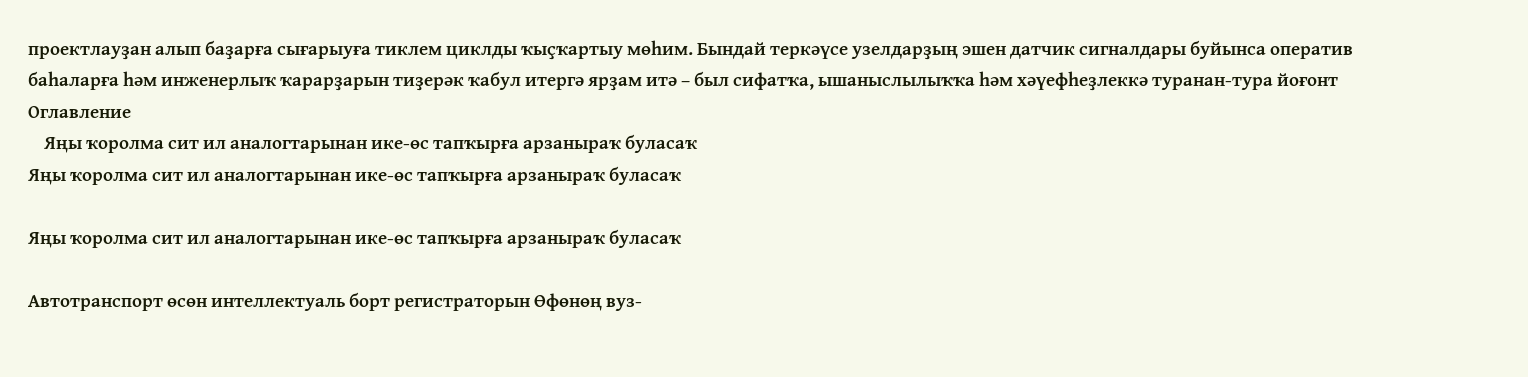проектлауҙан алып баҙарға сығарыуға тиклем циклды ҡыҫҡартыу мөһим. Бындай теркәүсе узелдарҙың эшен датчик сигналдары буйынса оператив баһаларға һәм инженерлыҡ ҡарарҙарын тиҙерәк ҡабул итергә ярҙам итә – был сифатҡа, ышаныслылыҡҡа һәм хәүефһеҙлеккә туранан-тура йоғонт
Оглавление
    Яңы ҡоролма сит ил аналогтарынан ике-өс тапҡырға арзаныраҡ буласаҡ
Яңы ҡоролма сит ил аналогтарынан ике-өс тапҡырға арзаныраҡ буласаҡ

Яңы ҡоролма сит ил аналогтарынан ике-өс тапҡырға арзаныраҡ буласаҡ

Автотранспорт өсөн интеллектуаль борт регистраторын Өфөнөң вуз-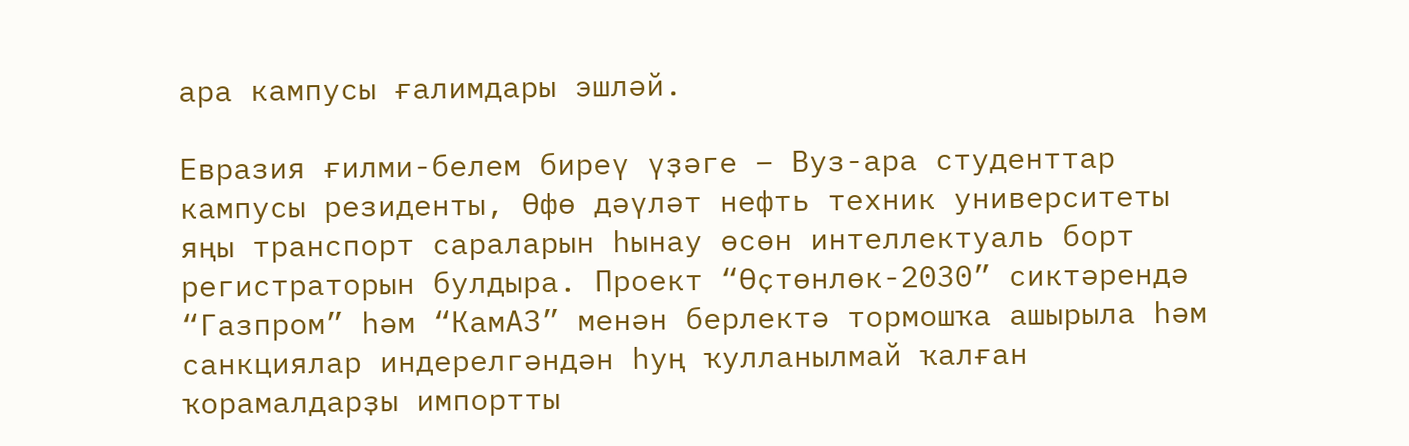ара кампусы ғалимдары эшләй.

Евразия ғилми-белем биреү үҙәге – Вуз-ара студенттар кампусы резиденты, Өфө дәүләт нефть техник университеты яңы транспорт сараларын һынау өсөн интеллектуаль борт регистраторын булдыра. Проект “Өҫтөнлөк-2030” сиктәрендә “Газпром” һәм “КамАЗ” менән берлектә тормошҡа ашырыла һәм санкциялар индерелгәндән һуң ҡулланылмай ҡалған ҡорамалдарҙы импортты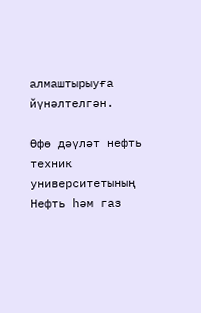алмаштырыуға йүнәлтелгән.

Өфө дәүләт нефть техник университетының Нефть һәм газ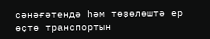сәнәғәтендә һәм төҙөлөштә ер өҫтө транспортын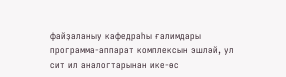файҙаланыу кафедраһы ғалимдары программа-аппарат комплексын эшләй, ул сит ил аналогтарынан ике-өс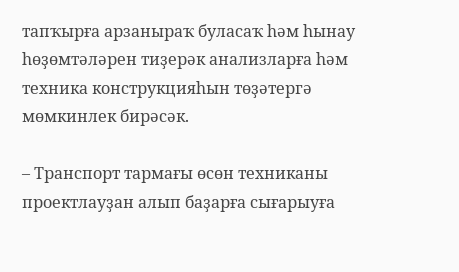тапҡырға арзаныраҡ буласаҡ һәм һынау һөҙөмтәләрен тиҙерәк анализларға һәм техника конструкцияһын төҙәтергә мөмкинлек бирәсәк.

– Транспорт тармағы өсөн техниканы проектлауҙан алып баҙарға сығарыуға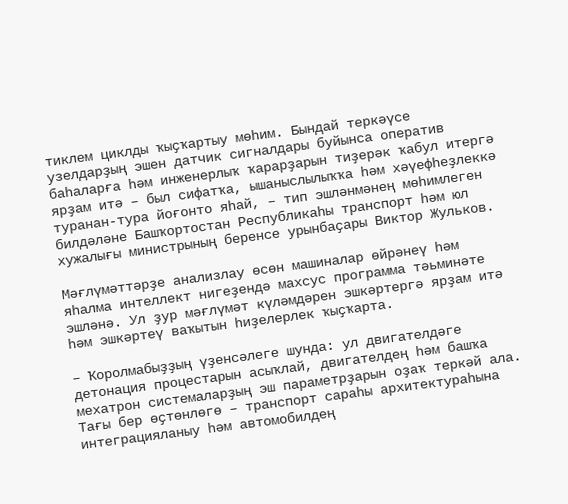тиклем циклды ҡыҫҡартыу мөһим. Бындай теркәүсе узелдарҙың эшен датчик сигналдары буйынса оператив баһаларға һәм инженерлыҡ ҡарарҙарын тиҙерәк ҡабул итергә ярҙам итә – был сифатҡа, ышаныслылыҡҡа һәм хәүефһеҙлеккә туранан-тура йоғонто яһай, – тип эшләнмәнең мөһимлеген билдәләне Башҡортостан Республикаһы транспорт һәм юл хужалығы министрының беренсе урынбаҫары Виктор Жульков.

Мәғлүмәттәрҙе анализлау өсөн машиналар өйрәнеү һәм яһалма интеллект нигеҙендә махсус программа тәьминәте эшләнә. Ул ҙур мәғлүмәт күләмдәрен эшкәртергә ярҙам итә һәм эшкәртеү ваҡытын һиҙелерлек ҡыҫҡарта.

– Ҡоролмабыҙҙың үҙенсәлеге шунда: ул двигателдәге детонация процестарын асыҡлай, двигателдең һәм башҡа мехатрон системаларҙың эш параметрҙарын оҙаҡ теркәй ала. Тағы бер өҫтөнлөгө – транспорт сараһы архитектураһына интеграцияланыу һәм автомобилдең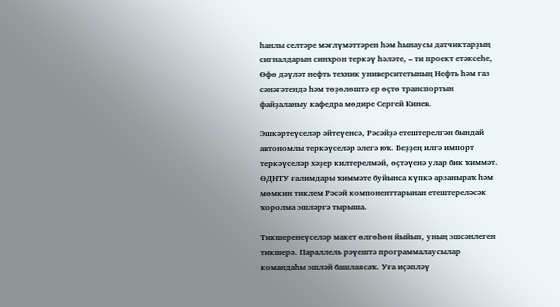һанлы селтәре мәғлүмәттәрен һәм һынаусы датчиктарҙың сигналдарын синхрон теркәү һәләте, – ти проект етәксеһе, Өфө дәүләт нефть техник университетының Нефть һәм газ сәнәғәтендә һәм төҙөлөштә ер өҫтө транспортын файҙаланыу кафедра мөдире Сергей Кинев.

Эшкәртеүселәр әйтеүенсә, Рәсәйҙә етештерелгән бындай автономлы теркәүселәр әлегә юҡ. Беҙҙең илгә импорт теркәүселәр хәҙер килтерелмәй, өҫтәүенә улар бик ҡиммәт. ӨДНТУ ғалимдары ҡиммәте буйынса күпкә арзаныраҡ һәм мөмкин тиклем Рәсәй компоненттарынан етештереләсәк ҡоролма эшләргә тырыша.

Тикшеренеүселәр макет өлгөһөн йыйып, уның эшсәнлеген тикшерә. Параллель рәүештә программалаусылар командаһы эшләй башлаясаҡ. Уға иҫәпләү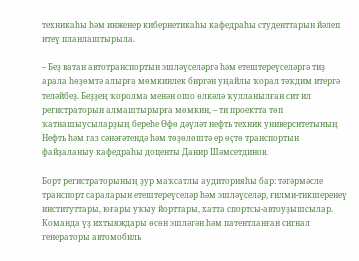техникаһы һәм инженер кибернетикаһы кафедраһы студенттарын йәлеп итеү планлаштырыла.

– Беҙ ватан автотранспортын эшләүселәргә һәм етештереүселәргә тиҙ арала һөҙөмтә алырға мөмкинлек биргән уңайлы ҡорал тәҡдим итергә теләйбеҙ. Беҙҙең ҡоролма менән ошо өлкәлә ҡулланылған сит ил регистраторын алмаштырырға мөмкин, – ти проектта төп ҡатнашыусыларҙың береһе Өфө дәүләт нефть техник университетының Нефть һәм газ сәнәғәтендә һәм төҙөлөштә ер өҫтө транспортын файҙаланыу кафедраһы доценты Данир Шәмсетдинов.

Борт регистраторының ҙур маҡсатлы аудиторияһы бар: тәгәрмәсле транспорт сараларын етештереүселәр һәм эшләүселәр, ғилми-тикшеренеү институттары, юғары уҡыу йорттары, хатта спортсы-автоуҙышсылар. Команда үҙ ихтыяждары өсөн эшләгән һәм патентланған сигнал генераторы автомобиль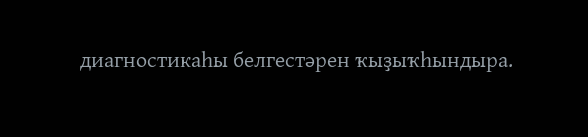диагностикаһы белгестәрен ҡыҙыҡһындыра.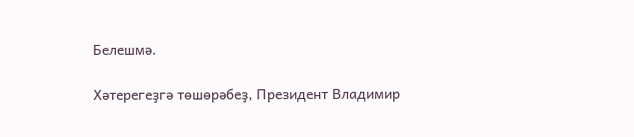Белешмә.

Хәтерегеҙгә төшөрәбеҙ, Президент Владимир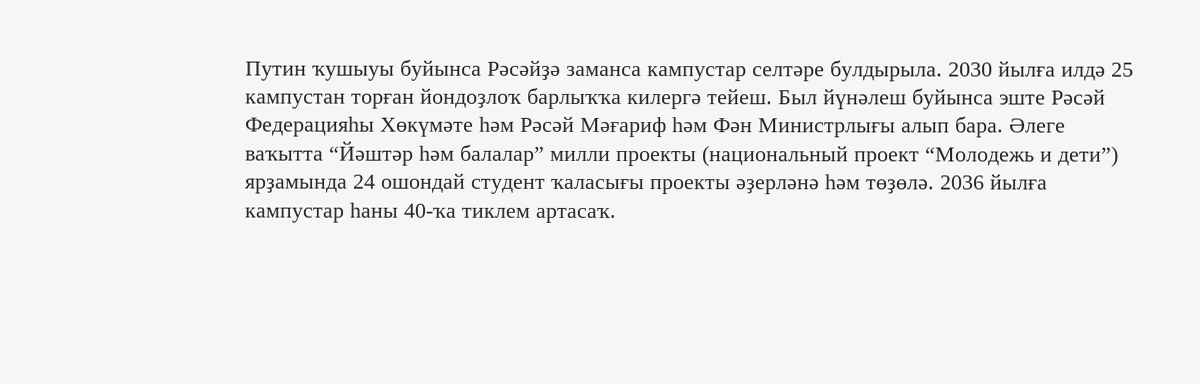Путин ҡушыуы буйынса Рәсәйҙә заманса кампустар селтәре булдырыла. 2030 йылға илдә 25 кампустан торған йондоҙлоҡ барлыҡҡа килергә тейеш. Был йүнәлеш буйынса эште Рәсәй Федерацияһы Хөкүмәте һәм Рәсәй Мәғариф һәм Фән Министрлығы алып бара. Әлеге ваҡытта “Йәштәр һәм балалар” милли проекты (национальный проект “Молодежь и дети”) ярҙамында 24 ошондай студент ҡаласығы проекты әҙерләнә һәм төҙөлә. 2036 йылға кампустар һаны 40-ҡа тиклем артасаҡ.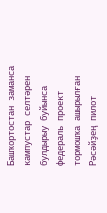Башҡортостан заманса кампустар селтәрен булдырыу буйынса федераль проект тормошҡа ашырылған Рәсәйҙең пилот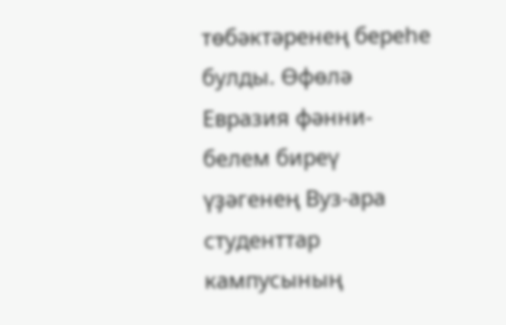төбәктәренең береһе булды. Өфөлә Евразия фәнни-белем биреү үҙәгенең Вуз-ара студенттар кампусының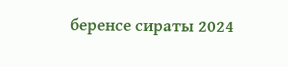беренсе сираты 2024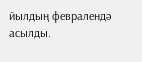йылдың февралендә асылды.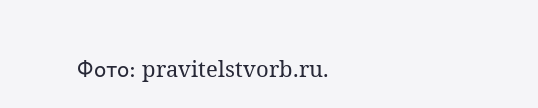Фото: pravitelstvorb.ru.